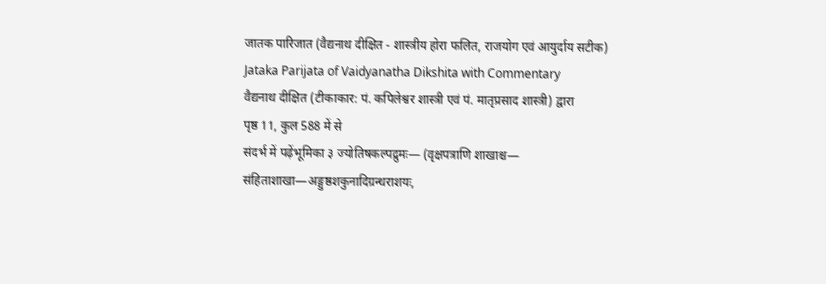जातक पारिजात (वैद्यनाथ दीक्षित - शास्त्रीय होरा फलित, राजयोग एवं आयुर्दाय सटीक)
Jataka Parijata of Vaidyanatha Dikshita with Commentary
वैद्यनाथ दीक्षित (टीकाकार: पं. कपिलेश्वर शास्त्री एवं पं. मातृप्रसाद शास्त्री) द्वारा
पृष्ठ 11, कुल 588 में से
संदर्भ में पढ़ेंभूमिका ३ ज्योतिषकल्पद्रुमः— (वृक्षपत्राणि शाखाश्च— संहिताशाखा—अङ्गुष्ठशकुनादिग्रन्थराशयः,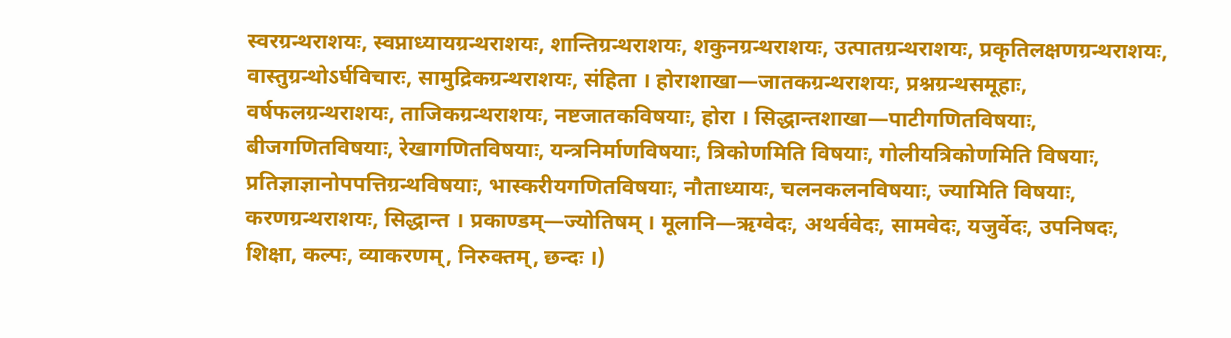स्वरग्रन्थराशयः, स्वप्नाध्यायग्रन्थराशयः, शान्तिग्रन्थराशयः, शकुनग्रन्थराशयः, उत्पातग्रन्थराशयः, प्रकृतिलक्षणग्रन्थराशयः, वास्तुग्रन्थोऽर्घविचारः, सामुद्रिकग्रन्थराशयः, संहिता । होराशाखा—जातकग्रन्थराशयः, प्रश्नग्रन्थसमूहाः, वर्षफलग्रन्थराशयः, ताजिकग्रन्थराशयः, नष्टजातकविषयाः, होरा । सिद्धान्तशाखा—पाटीगणितविषयाः, बीजगणितविषयाः, रेखागणितविषयाः, यन्त्रनिर्माणविषयाः, त्रिकोणमिति विषयाः, गोलीयत्रिकोणमिति विषयाः, प्रतिज्ञाज्ञानोपपत्तिग्रन्थविषयाः, भास्करीयगणितविषयाः, नौताध्यायः, चलनकलनविषयाः, ज्यामिति विषयाः, करणग्रन्थराशयः, सिद्धान्त । प्रकाण्डम्—ज्योतिषम् । मूलानि—ऋग्वेदः, अथर्ववेदः, सामवेदः, यजुर्वेदः, उपनिषदः, शिक्षा, कल्पः, व्याकरणम्, निरुक्तम्, छन्दः ।)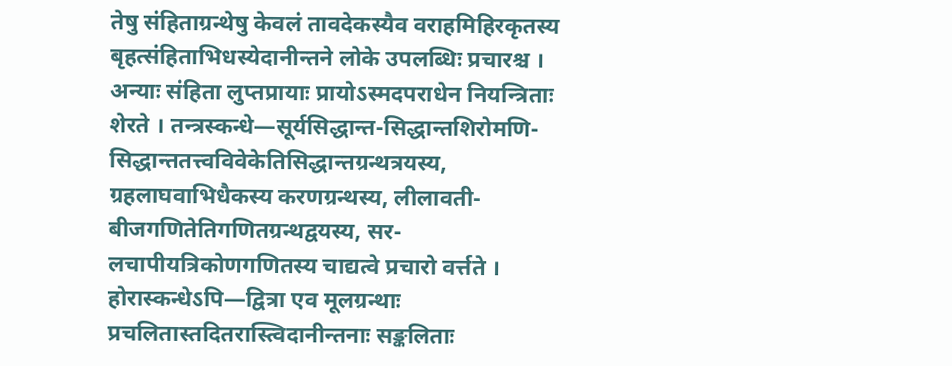तेषु संहिताग्रन्थेषु केवलं तावदेकस्यैव वराहमिहिरकृतस्य बृहत्संहिताभिधस्येदानीन्तने लोके उपलब्धिः प्रचारश्च । अन्याः संहिता लुप्तप्रायाः प्रायोऽस्मदपराधेन नियन्त्रिताः शेरते । तन्त्रस्कन्धे—सूर्यसिद्धान्त-सिद्धान्तशिरोमणि-सिद्धान्ततत्त्वविवेकेतिसिद्धान्तग्रन्थत्रयस्य, ग्रहलाघवाभिधैकस्य करणग्रन्थस्य, लीलावती-बीजगणितेतिगणितग्रन्थद्वयस्य, सर- लचापीयत्रिकोणगणितस्य चाद्यत्वे प्रचारो वर्त्तते । होरास्कन्धेऽपि—द्वित्रा एव मूलग्रन्थाः प्रचलितास्तदितरास्त्विदानीन्तनाः सङ्कलिताः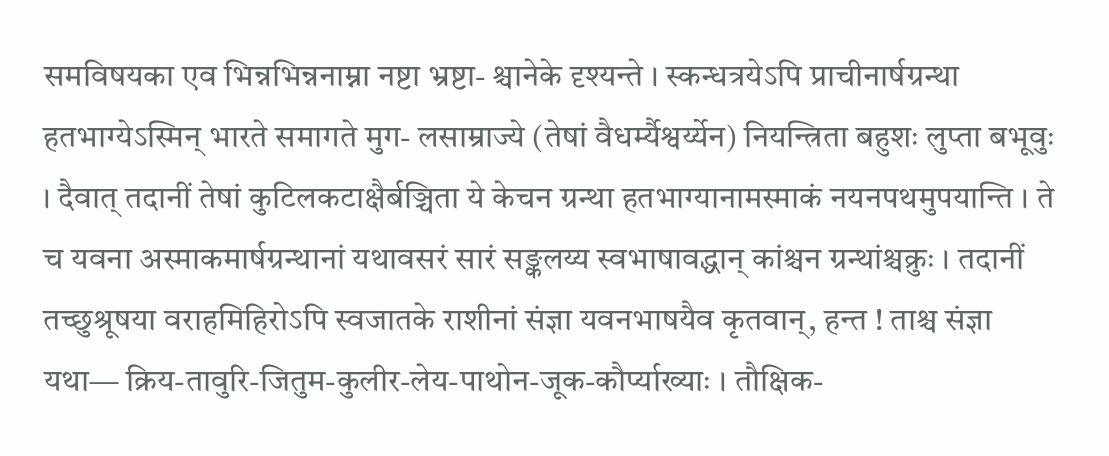समविषयका एव भिन्नभिन्ननाम्ना नष्टा भ्रष्टा- श्चानेके दृश्यन्ते । स्कन्धत्रयेऽपि प्राचीनार्षग्रन्था हतभाग्येऽस्मिन् भारते समागते मुग- लसाम्राज्ये (तेषां वैधर्म्यैश्वर्य्येन) नियन्त्रिता बहुशः लुप्ता बभूवुः । दैवात् तदानीं तेषां कुटिलकटाक्षैर्बञ्चिता ये केचन ग्रन्था हतभाग्यानामस्माकं नयनपथमुपयान्ति । ते च यवना अस्माकमार्षग्रन्थानां यथावसरं सारं सङ्कलय्य स्वभाषावद्धान् कांश्चन ग्रन्थांश्चक्रुः । तदानीं तच्छुश्रूषया वराहमिहिरोऽपि स्वजातके राशीनां संज्ञा यवनभाषयैव कृतवान्, हन्त ! ताश्च संज्ञा यथा— क्रिय-तावुरि-जितुम-कुलीर-लेय-पाथोन-जूक-कौर्प्याख्याः । तौक्षिक-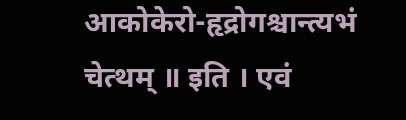आकोकेरो-हृद्रोगश्चान्त्यभं चेत्थम् ॥ इति । एवं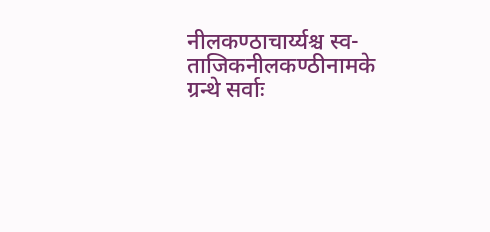नीलकण्ठाचार्य्यश्च स्व-ताजिकनीलकण्ठीनामके ग्रन्थे सर्वाः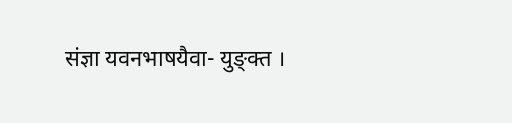संज्ञा यवनभाषयैवा- युङ्क्त ।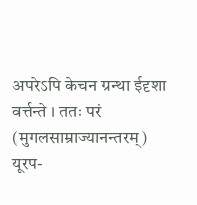अपरेऽपि केचन ग्रन्था ईदृशा वर्त्तन्ते । ततः परं (मुगलसाम्राज्यानन्तरम्) यूरप-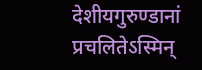देशीयगुरुण्डानां प्रचलितेऽस्मिन्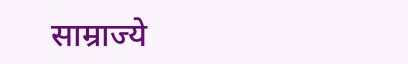साम्राज्ये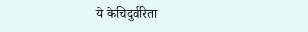ये केचिदुर्वरिता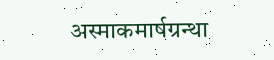अस्माकमार्षग्रन्था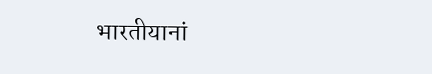भारतीयानां